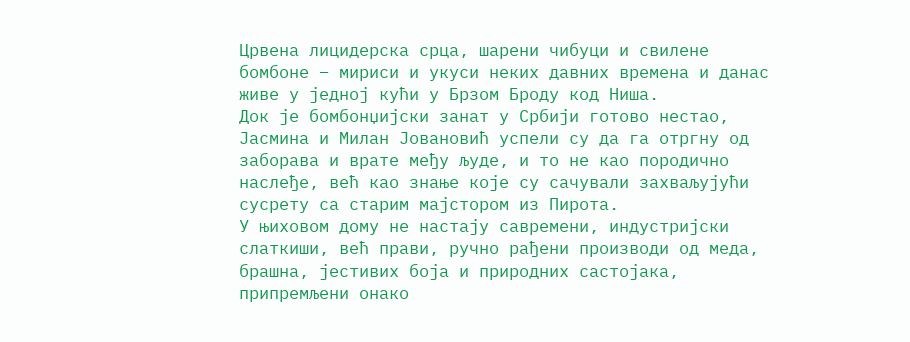Црвена лицидерска срца, шарени чибуци и свилене бомбоне – мириси и укуси неких давних времена и данас живе у једној кући у Брзом Броду код Ниша.
Док је бомбонџијски занат у Србији готово нестао, Јасмина и Милан Јовановић успели су да га отргну од заборава и врате међу људе, и то не као породично наслеђе, већ као знање које су сачували захваљујући сусрету са старим мајстором из Пирота.
У њиховом дому не настају савремени, индустријски слаткиши, већ прави, ручно рађени производи од меда, брашна, јестивих боја и природних састојака, припремљени онако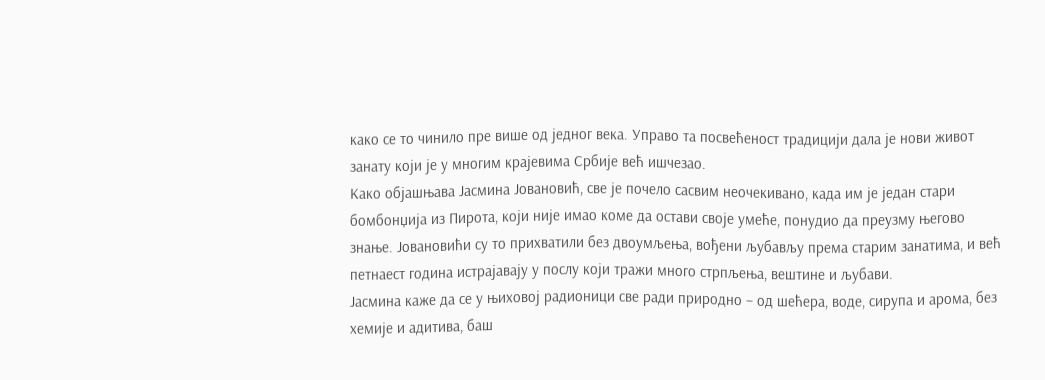како се то чинило пре више од једног века. Управо та посвећеност традицији дала је нови живот занату који је у многим крајевима Србије већ ишчезао.
Како објашњава Јасмина Јовановић, све је почело сасвим неочекивано, када им је један стари бомбонџија из Пирота, који није имао коме да остави своје умеће, понудио да преузму његово знање. Јовановићи су то прихватили без двоумљења, вођени љубављу према старим занатима, и већ петнаест година истрајавају у послу који тражи много стрпљења, вештине и љубави.
Јасмина каже да се у њиховој радионици све ради природно – од шећера, воде, сирупа и арома, без хемије и адитива, баш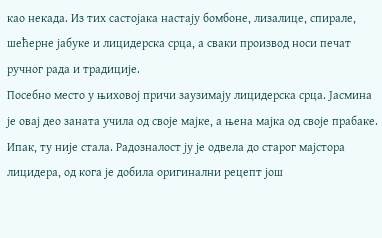као некада. Из тих састојака настају бомбоне, лизалице, спирале, шећерне јабуке и лицидерска срца, а сваки производ носи печат ручног рада и традиције.
Посебно место у њиховој причи заузимају лицидерска срца. Јасмина је овај део заната учила од своје мајке, а њена мајка од своје прабаке. Ипак, ту није стала. Радозналост ју је одвела до старог мајстора лицидера, од кога је добила оригинални рецепт још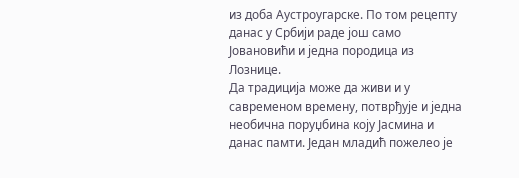из доба Аустроугарске. По том рецепту данас у Србији раде још само Јовановићи и једна породица из Лознице.
Да традиција може да живи и у савременом времену, потврђује и једна необична поруџбина коју Јасмина и данас памти. Један младић пожелео је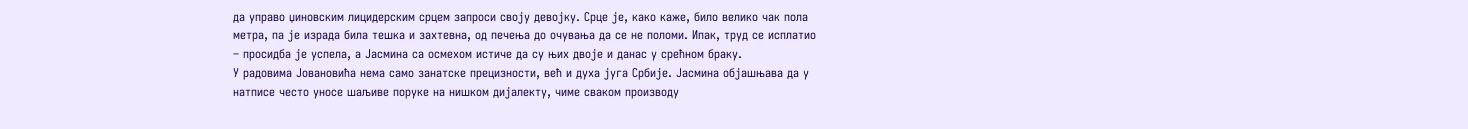да управо џиновским лицидерским срцем запроси своју девојку. Срце је, како каже, било велико чак пола метра, па је израда била тешка и захтевна, од печења до очувања да се не поломи. Ипак, труд се исплатио – просидба је успела, а Јасмина са осмехом истиче да су њих двоје и данас у срећном браку.
У радовима Јовановића нема само занатске прецизности, већ и духа југа Србије. Јасмина објашњава да у натписе често уносе шаљиве поруке на нишком дијалекту, чиме сваком производу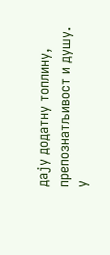дају додатну топлину, препознатљивост и душу.
У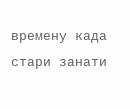времену када стари занати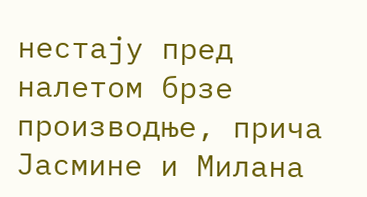нестају пред налетом брзе производње, прича Јасмине и Милана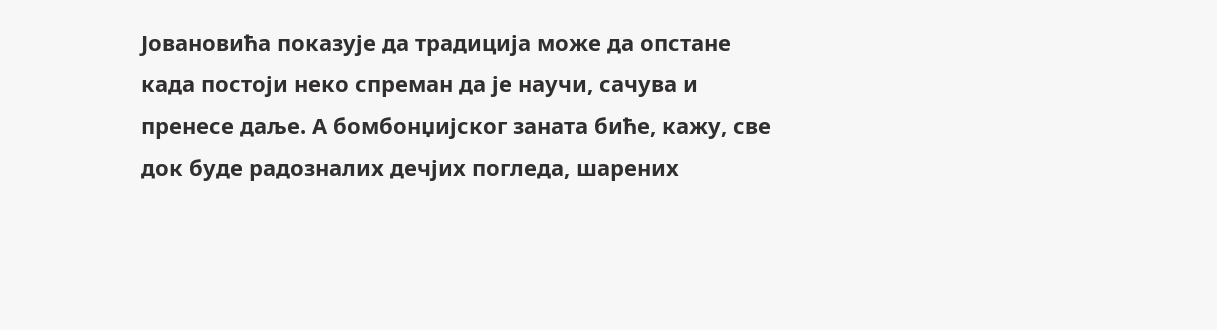Јовановића показује да традиција може да опстане када постоји неко спреман да је научи, сачува и пренесе даље. А бомбонџијског заната биће, кажу, све док буде радозналих дечјих погледа, шарених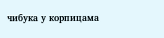чибука у корпицама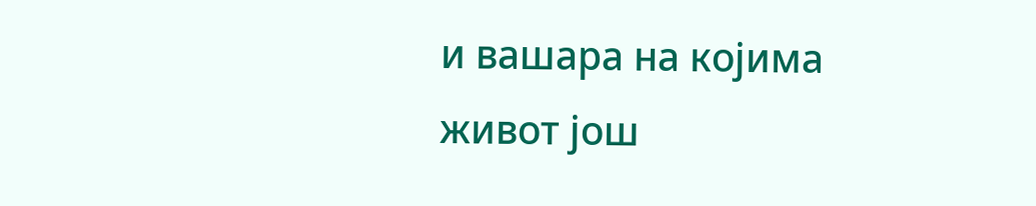и вашара на којима живот још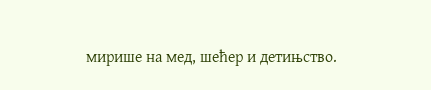мирише на мед, шећер и детињство.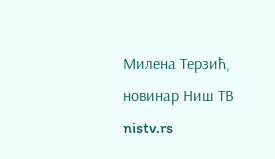Милена Терзић, новинар Ниш ТВ
nistv.rs